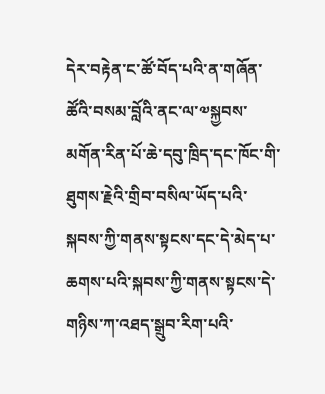དེར་བརྟེན་ང་ཚོ་བོད་པའི་ན་གཞོན་ཚོའི་བསམ་བློའི་ནང་ལ་༧སྐྱབས་མགོན་རིན་པོ་ཆེ་དབུ་ཁྲིད་དང་ཁོང་གི་ཐུགས་རྗེའི་གྲིབ་བསིལ་ཡོད་པའི་སྐབས་ཀྱི་གནས་སྟངས་དང་དེ་མེད་པ་ཆགས་པའི་སྐབས་ཀྱི་གནས་སྟངས་དེ་གཉིས་ཀ་འཐད་སྒྲུབ་རིག་པའི་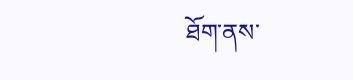ཐོག་ནས་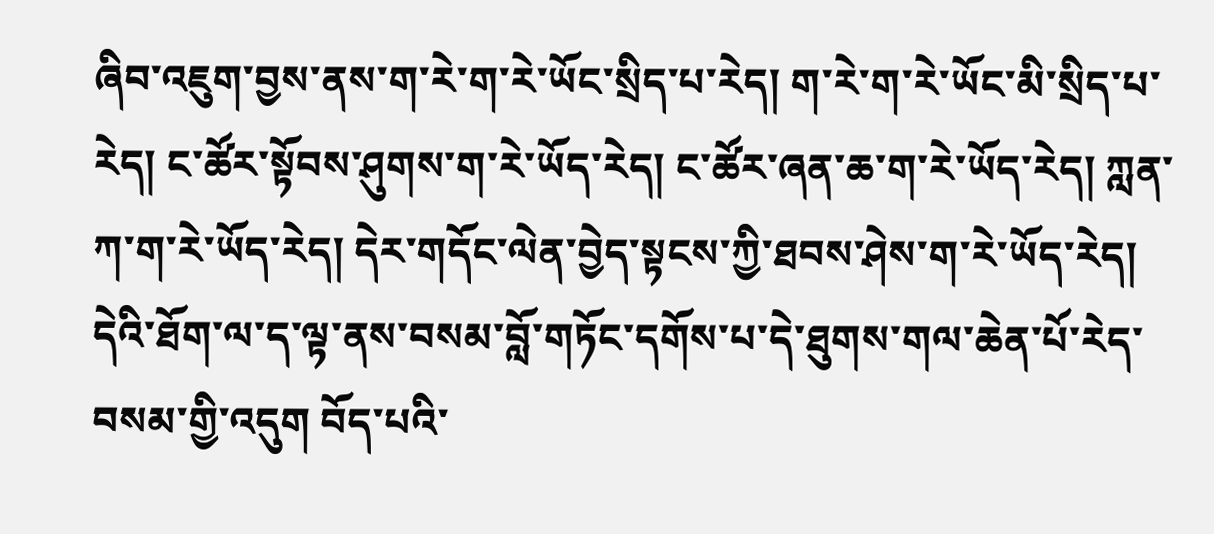ཞིབ་འཇུག་བྱས་ནས་ག་རེ་ག་རེ་ཡོང་སྲིད་པ་རེད། ག་རེ་ག་རེ་ཡོང་མི་སྲིད་པ་རེད། ང་ཚོར་སྟོབས་ཤུགས་ག་རེ་ཡོད་རེད། ང་ཚོར་ཞན་ཆ་ག་རེ་ཡོད་རེད། ཀླན་ཀ་ག་རེ་ཡོད་རེད། དེར་གདོང་ལེན་བྱེད་སྟངས་ཀྱི་ཐབས་ཤེས་ག་རེ་ཡོད་རེད། དེའི་ཐོག་ལ་ད་ལྟ་ནས་བསམ་བློ་གཏོང་དགོས་པ་དེ་ཐུགས་གལ་ཆེན་པོ་རེད་བསམ་གྱི་འདུག བོད་པའི་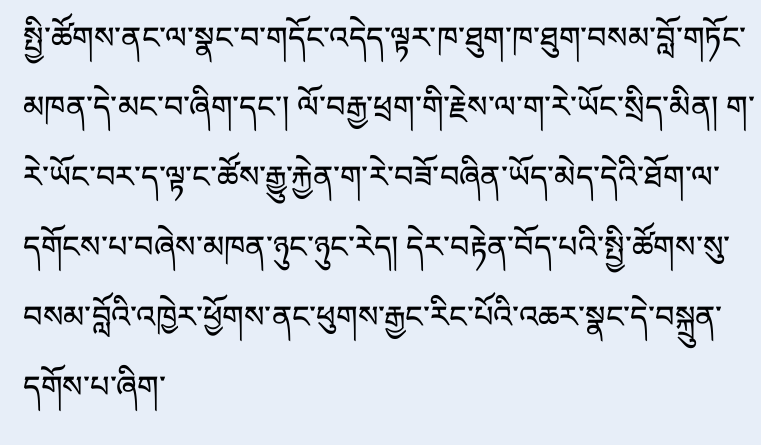སྤྱི་ཚོགས་ནང་ལ་སྣང་བ་གདོང་འདེད་ལྟར་ཁ་ཐུག་ཁ་ཐུག་བསམ་བློ་གཏོང་མཁན་དེ་མང་བ་ཞིག་དང་། ལོ་བརྒྱ་ཕྲག་གི་རྗེས་ལ་ག་རེ་ཡོང་སྲིད་མིན། ག་རེ་ཡོང་བར་ད་ལྟ་ང་ཚོས་རྒྱུ་རྐྱེན་ག་རེ་བཟོ་བཞིན་ཡོད་མེད་དེའི་ཐོག་ལ་དགོངས་པ་བཞེས་མཁན་ཉུང་ཉུང་རེད། དེར་བརྟེན་བོད་པའི་སྤྱི་ཚོགས་སུ་བསམ་བློའི་འཁྱེར་ཕྱོགས་ནང་ཕུགས་རྒྱང་རིང་པོའི་འཆར་སྣང་དེ་བསྐྲུན་དགོས་པ་ཞིག་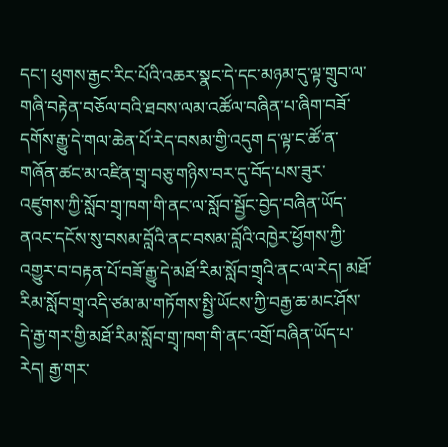དང་། ཕུགས་རྒྱང་རིང་པོའི་འཆར་སྣང་དེ་དང་མཉམ་དུ་ལྟ་གྲུབ་ལ་གཞི་བརྟེན་བཅོལ་བའི་ཐབས་ལམ་འཚོལ་བཞིན་པ་ཞིག་བཟོ་དགོས་རྒྱུ་དེ་གལ་ཆེན་པོ་རེད་བསམ་གྱི་འདུག ད་ལྟ་ང་ཚོ་ན་གཞོན་ཚང་མ་འཛིན་གྲྭ་བཅུ་གཉིས་བར་དུ་བོད་པས་ཟུར་འཛུགས་ཀྱི་སློབ་གྲྭ་ཁག་གི་ནང་ལ་སློབ་སྦྱོང་བྱེད་བཞིན་ཡོད་ནའང་དངོས་སུ་བསམ་བློའི་ནང་བསམ་བློའི་འཁྱེར་ཕྱོགས་ཀྱི་འགྱུར་བ་བརྟན་པོ་བཟོ་རྒྱུ་དེ་མཐོ་རིམ་སློབ་གྲྭའི་ནང་ལ་རེད། མཐོ་རིམ་སློབ་གྲྭ་འདི་ཙམ་མ་གཏོགས་སྤྱི་ཡོངས་ཀྱི་བརྒྱ་ཆ་མང་ཤོས་དེ་རྒྱ་གར་གྱི་མཐོ་རིམ་སློབ་གྲྭ་ཁག་གི་ནང་འགྲོ་བཞིན་ཡོད་པ་རེད། རྒྱ་གར་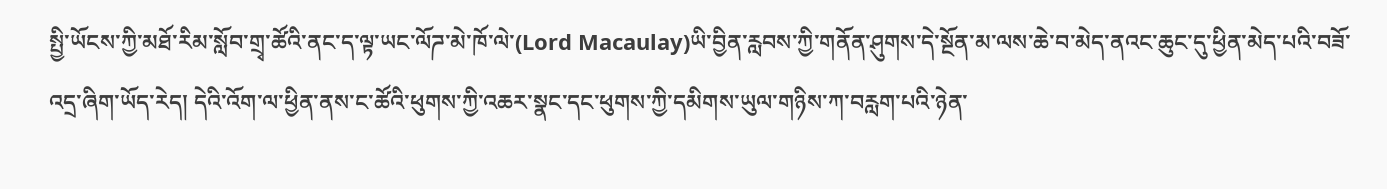སྤྱི་ཡོངས་ཀྱི་མཐོ་རིམ་སློབ་གྲྭ་ཚོའི་ནང་ད་ལྟ་ཡང་ལོཌ་མེ་ཁོ་ལེ་(Lord Macaulay)ཡི་བྱིན་རླབས་ཀྱི་གནོན་ཤུགས་དེ་སྔོན་མ་ལས་ཆེ་བ་མེད་ནའང་ཆུང་དུ་ཕྱིན་མེད་པའི་བཟོ་འདྲ་ཞིག་ཡོད་རེད། དེའི་འོག་ལ་ཕྱིན་ནས་ང་ཚོའི་ཕུགས་ཀྱི་འཆར་སྣང་དང་ཕུགས་ཀྱི་དམིགས་ཡུལ་གཉིས་ཀ་བརླག་པའི་ཉེན་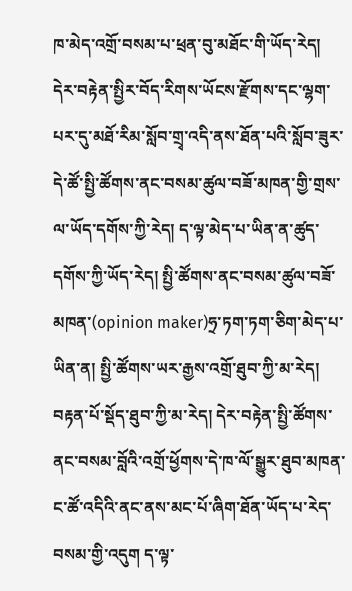ཁ་མེད་འགྲོ་བསམ་པ་ཕྲན་བུ་མཐོང་གི་ཡོད་རེད། དེར་བརྟེན་སྤྱིར་བོད་རིགས་ཡོངས་རྫོགས་དང་ལྷག་པར་དུ་མཐོ་རིམ་སློབ་གྲྭ་འདི་ནས་ཐོན་པའི་སློབ་ཟུར་དེ་ཚོ་སྤྱི་ཚོགས་ནང་བསམ་ཚུལ་བཟོ་མཁན་གྱི་གྲས་ལ་ཡོད་དགོས་ཀྱི་རེད། ད་ལྟ་མེད་པ་ཡིན་ན་ཚུད་དགོས་ཀྱི་ཡོད་རེད། སྤྱི་ཚོགས་ནང་བསམ་ཚུལ་བཟོ་མཁན་(opinion maker)ཧྲ་ཏག་ཏག་ཅིག་མེད་པ་ཡིན་ན། སྤྱི་ཚོགས་ཡར་རྒྱས་འགྲོ་ཐུབ་ཀྱི་མ་རེད། བརྟན་པོ་སྡོད་ཐུབ་ཀྱི་མ་རེད། དེར་བརྟེན་སྤྱི་ཚོགས་ནང་བསམ་བློའི་འགྲོ་ཕྱོགས་དེ་ཁ་ལོ་སྒྱུར་ཐུབ་མཁན་ང་ཚོ་འདིའི་ནང་ནས་མང་པོ་ཞིག་ཐོན་ཡོད་པ་རེད་བསམ་གྱི་འདུག ད་ལྟ་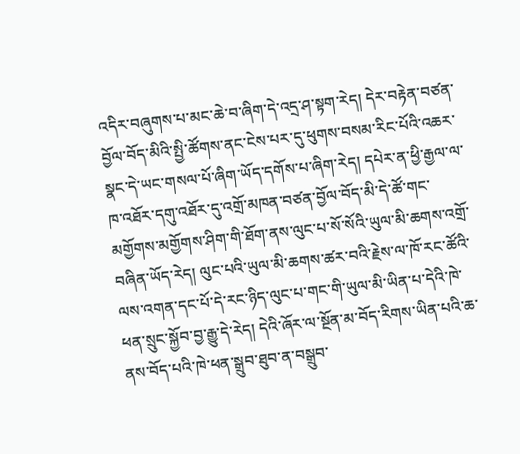འདིར་བཞུགས་པ་མང་ཆེ་བ་ཞིག་དེ་འདྲ་ཤ་སྟག་རེད། དེར་བརྟེན་བཙན་བྱོལ་བོད་མིའི་སྤྱི་ཚོགས་ནང་ངེས་པར་དུ་ཕུགས་བསམ་རིང་པོའི་འཆར་སྣང་དེ་ཡང་གསལ་པོ་ཞིག་ཡོད་དགོས་པ་ཞིག་རེད། དཔེར་ན་ཕྱི་རྒྱལ་ལ་ཁ་འཐོར་དགུ་འཐོར་དུ་འགྲོ་མཁན་བཙན་བྱོལ་བོད་མི་དེ་ཚོ་གང་མགྱོགས་མགྱོགས་ཤིག་གི་ཐོག་ནས་ལུང་པ་སོ་སོའི་ཡུལ་མི་ཆགས་འགྲོ་བཞིན་ཡོད་རེད། ལུང་པའི་ཡུལ་མི་ཆགས་ཚར་བའི་རྗེས་ལ་ཁོ་རང་ཚོའི་ལས་འགན་དང་པོ་དེ་རང་ཉིད་ལུང་པ་གང་གི་ཡུལ་མི་ཡིན་པ་དེའི་ཁེ་ཕན་སྲུང་སྐྱོབ་བྱ་རྒྱུ་དེ་རེད། དེའི་ཞོར་ལ་སྔོན་མ་བོད་རིགས་ཡིན་པའི་ཆ་ནས་བོད་པའི་ཁེ་ཕན་སྒྲུབ་ཐུབ་ན་བསྒྲུབ་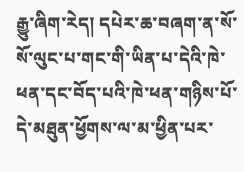རྒྱུ་ཞིག་རེད། དཔེར་ཆ་བཞག་ན་སོ་སོ་ལུང་པ་གང་གི་ཡིན་པ་དེའི་ཁེ་ཕན་དང་བོད་པའི་ཁེ་ཕན་གཉིས་པོ་དེ་མཐུན་ཕྱོགས་ལ་མ་ཕྱིན་པར་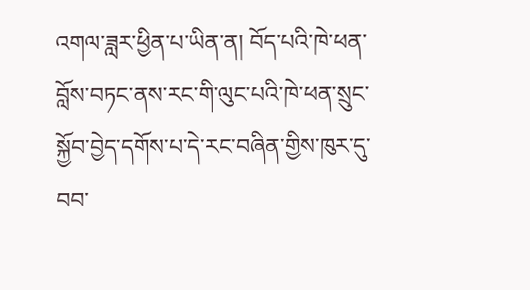འགལ་ཟླར་ཕྱིན་པ་ཡིན་ན། བོད་པའི་ཁེ་ཕན་བློས་བཏང་ནས་རང་གི་ལུང་པའི་ཁེ་ཕན་སྲུང་སྐྱོབ་བྱེད་དགོས་པ་དེ་རང་བཞིན་གྱིས་ཁུར་དུ་བབ་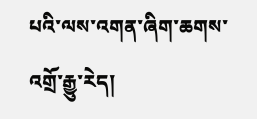པའི་ལས་འགན་ཞིག་ཆགས་འགྲོ་རྒྱུ་རེད།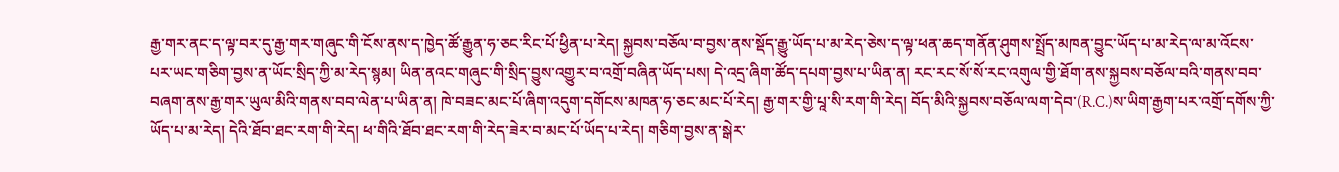རྒྱ་གར་ནང་ད་ལྟ་བར་དུ་རྒྱ་གར་གཞུང་གི་ངོས་ནས་ད་ཁྱེད་ཚོ་རྒྱུན་ཧ་ཅང་རིང་པོ་ཕྱིན་པ་རེད། སྐྱབས་བཅོལ་བ་བྱས་ནས་སྡོད་རྒྱུ་ཡོད་པ་མ་རེད་ཅེས་ད་ལྟ་ཕན་ཆད་གནོན་ཤུགས་སྤྲོད་མཁན་བྱུང་ཡོད་པ་མ་རེད་ལ་མ་འོངས་པར་ཡང་གཅིག་བྱས་ན་ཡོང་སྲིད་ཀྱི་མ་རེད་སྙམ། ཡིན་ནའང་གཞུང་གི་སྲིད་བྱུས་འགྱུར་བ་འགྲོ་བཞིན་ཡོད་པས། དེ་འདྲ་ཞིག་ཚོད་དཔག་བྱས་པ་ཡིན་ན། རང་རང་སོ་སོ་རང་འགུལ་གྱི་ཐོག་ནས་སྐྱབས་བཅོལ་བའི་གནས་བབ་བཞག་ནས་རྒྱ་གར་ཡུལ་མིའི་གནས་བབ་ལེན་པ་ཡིན་ན། ཁེ་བཟང་མང་པོ་ཞིག་འདུག་དགོངས་མཁན་ཧ་ཅང་མང་པོ་རེད། རྒྱ་གར་གྱི་པཱ་སི་རག་གི་རེད། བོད་མིའི་སྐྱབས་བཅོལ་ལག་དེབ་(R.C.)ས་ཡིག་རྒྱག་པར་འགྲོ་དགོས་ཀྱི་ཡོད་པ་མ་རེད། དེའི་ཐོབ་ཐང་རག་གི་རེད། ཕ་གིའི་ཐོབ་ཐང་རག་གི་རེད་ཟེར་བ་མང་པོ་ཡོད་པ་རེད། གཅིག་བྱས་ན་སྒེར་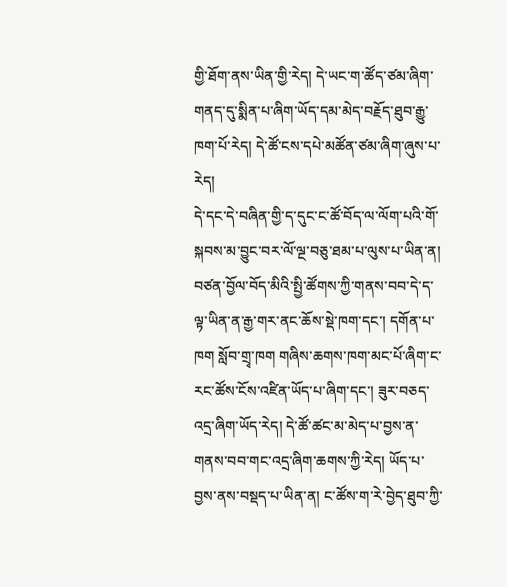གྱི་ཐོག་ནས་ཡིན་གྱི་རེད། དེ་ཡང་ག་ཚོད་ཙམ་ཞིག་གནད་དུ་སྨིན་པ་ཞིག་ཡོད་དམ་མེད་བརྗོད་ཐུབ་རྒྱུ་ཁག་པོ་རེད། དེ་ཚོ་ངས་དཔེ་མཚོན་ཙམ་ཞིག་ཞུས་པ་རེད།
དེ་དང་དེ་བཞིན་གྱི་ད་དུང་ང་ཚོ་བོད་ལ་ལོག་པའི་གོ་སྐབས་མ་བྱུང་བར་ལོ་ལྔ་བཅུ་ཐམ་པ་ལུས་པ་ཡིན་ན། བཙན་བྱོལ་བོད་མིའི་སྤྱི་ཚོགས་ཀྱི་གནས་བབ་དེ་ད་ལྟ་ཡིན་ན་རྒྱ་གར་ནང་ཆོས་སྡེ་ཁག་དང་། དགོན་པ་ཁག སློབ་གྲྭ་ཁག གཞིས་ཆགས་ཁག་མང་པོ་ཞིག་ང་རང་ཚོས་ངོས་འཛིན་ཡོད་པ་ཞིག་དང་། ཟུར་བཅད་འདྲ་ཞིག་ཡོད་རེད། དེ་ཚོ་ཚང་མ་མེད་པ་བྱས་ན་གནས་བབ་གང་འདྲ་ཞིག་ཆགས་ཀྱི་རེད། ཡོད་པ་བྱས་ནས་བསྡད་པ་ཡིན་ན། ང་ཚོས་ག་རེ་བྱེད་ཐུབ་ཀྱི་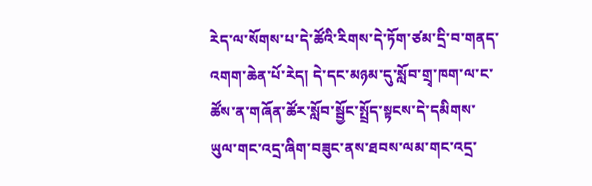རེད་ལ་སོགས་པ་དེ་ཚོའི་རིགས་དེ་ཏོག་ཙམ་དྲི་བ་གནད་འགག་ཆེན་པོ་རེད། དེ་དང་མཉམ་དུ་སློབ་གྲྭ་ཁག་ལ་ང་ཚོས་ན་གཞོན་ཚོར་སློབ་སྦྱོང་སྤྲོད་སྟངས་དེ་དམིགས་ཡུལ་གང་འདྲ་ཞིག་བཟུང་ནས་ཐབས་ལམ་གང་འདྲ་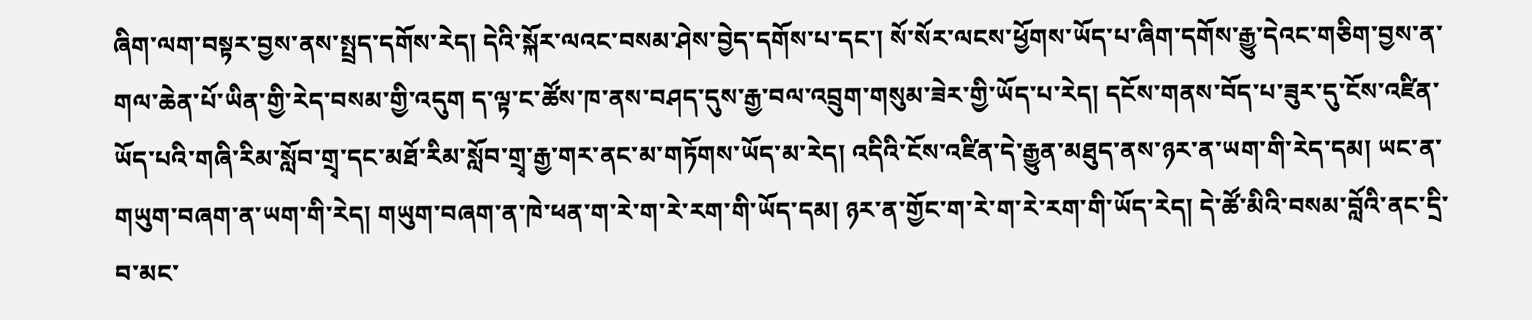ཞིག་ལག་བསྟར་བྱས་ནས་སྤྲད་དགོས་རེད། དེའི་སྐོར་ལའང་བསམ་ཤེས་བྱེད་དགོས་པ་དང་། སོ་སོར་ལངས་ཕྱོགས་ཡོད་པ་ཞིག་དགོས་རྒྱུ་དེའང་གཅིག་བྱས་ན་གལ་ཆེན་པོ་ཡིན་གྱི་རེད་བསམ་གྱི་འདུག ད་ལྟ་ང་ཚོས་ཁ་ནས་བཤད་དུས་རྒྱ་བལ་འབྲུག་གསུམ་ཟེར་གྱི་ཡོད་པ་རེད། དངོས་གནས་བོད་པ་ཟུར་དུ་ངོས་འཛིན་ཡོད་པའི་གཞི་རིམ་སློབ་གྲྭ་དང་མཐོ་རིམ་སློབ་གྲྭ་རྒྱ་གར་ནང་མ་གཏོགས་ཡོད་མ་རེད། འདིའི་ངོས་འཛིན་དེ་རྒྱུན་མཐུད་ནས་ཉར་ན་ཡག་གི་རེད་དམ། ཡང་ན་གཡུག་བཞག་ན་ཡག་གི་རེད། གཡུག་བཞག་ན་ཁེ་ཕན་ག་རེ་ག་རེ་རག་གི་ཡོད་དམ། ཉར་ན་གྱོང་ག་རེ་ག་རེ་རག་གི་ཡོད་རེད། དེ་ཚོ་མིའི་བསམ་བློའི་ནང་དྲི་བ་མང་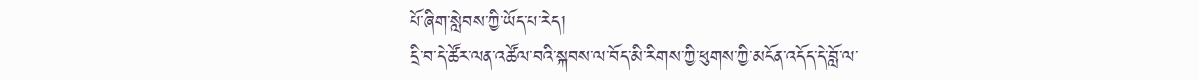པོ་ཞིག་སླེབས་ཀྱི་ཡོད་པ་རེད།
དྲི་བ་དེ་ཚོར་ལན་འཚོལ་བའི་སྐབས་ལ་བོད་མི་རིགས་ཀྱི་ཕུགས་ཀྱི་མངོན་འདོད་དེ་བློ་ལ་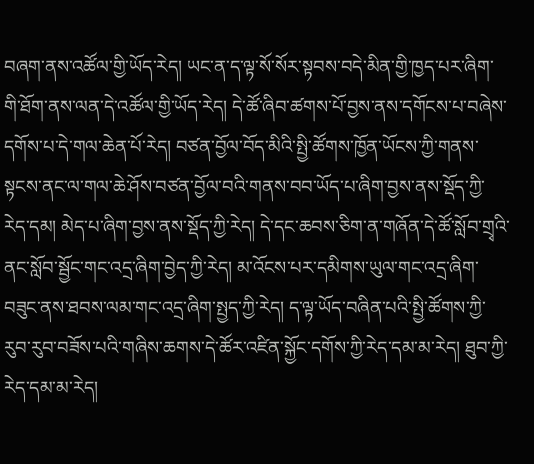བཞག་ནས་འཚོལ་གྱི་ཡོད་རེད། ཡང་ན་ད་ལྟ་སོ་སོར་སྟབས་བདེ་མིན་གྱི་ཁྱད་པར་ཞིག་གི་ཐོག་ནས་ལན་དེ་འཚོལ་གྱི་ཡོད་རེད། དེ་ཚོ་ཞིབ་ཚགས་པོ་བྱས་ནས་དགོངས་པ་བཞེས་དགོས་པ་དེ་གལ་ཆེན་པོ་རེད། བཙན་བྱོལ་བོད་མིའི་སྤྱི་ཚོགས་ཁྱོན་ཡོངས་ཀྱི་གནས་སྟངས་ནང་ལ་གལ་ཆེ་ཤོས་བཙན་བྱོལ་བའི་གནས་བབ་ཡོད་པ་ཞིག་བྱས་ནས་སྡོད་ཀྱི་རེད་དམ། མེད་པ་ཞིག་བྱས་ནས་སྡོད་ཀྱི་རེད། དེ་དང་ཆབས་ཅིག་ན་གཞོན་དེ་ཚོ་སློབ་གྲྭའི་ནང་སློབ་སྦྱོང་གང་འདྲ་ཞིག་བྱེད་ཀྱི་རེད། མ་འོངས་པར་དམིགས་ཡུལ་གང་འདྲ་ཞིག་བཟུང་ནས་ཐབས་ལམ་གང་འདྲ་ཞིག་སྤྱད་ཀྱི་རེད། ད་ལྟ་ཡོད་བཞིན་པའི་སྤྱི་ཚོགས་ཀྱི་རུབ་རུབ་བཟོས་པའི་གཞིས་ཆགས་དེ་ཚོར་འཛིན་སྐྱོང་དགོས་ཀྱི་རེད་དམ་མ་རེད། ཐུབ་ཀྱི་རེད་དམ་མ་རེད།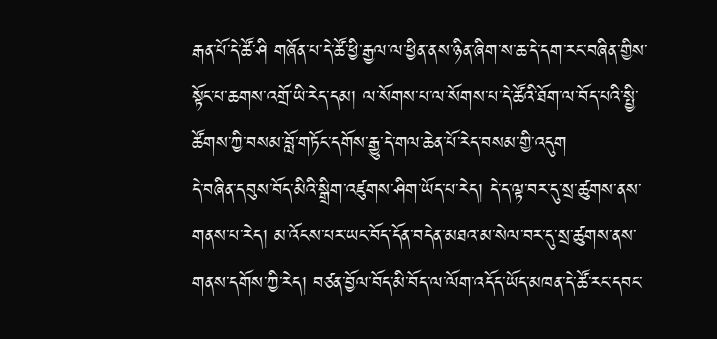རྒན་པོ་དེ་ཚོ་ཤི གཞོན་པ་དེ་ཚོ་ཕྱི་རྒྱལ་ལ་ཕྱིན་ནས་ཉིན་ཞིག་ས་ཆ་དེ་དག་རང་བཞིན་གྱིས་སྟོང་པ་ཆགས་འགྲོ་ཡི་རེད་དམ། ལ་སོགས་པ་ལ་སོགས་པ་དེ་ཚོའི་ཐོག་ལ་བོད་པའི་སྤྱི་ཚོགས་ཀྱི་བསམ་བློ་གཏོང་དགོས་རྒྱུ་དེ་གལ་ཆེན་པོ་རེད་བསམ་གྱི་འདུག
དེ་བཞིན་དབུས་བོད་མིའི་སྒྲིག་འཛུགས་ཤིག་ཡོད་པ་རེད། དེ་ད་ལྟ་བར་དུ་སྲ་ཚུགས་ནས་གནས་པ་རེད། མ་འོངས་པར་ཡང་བོད་དོན་བདེན་མཐའ་མ་སེལ་བར་དུ་སྲ་ཚུགས་ནས་གནས་དགོས་ཀྱི་རེད། བཙན་བྱོལ་བོད་མི་བོད་ལ་ལོག་འདོད་ཡོད་མཁན་དེ་ཚོ་རང་དབང་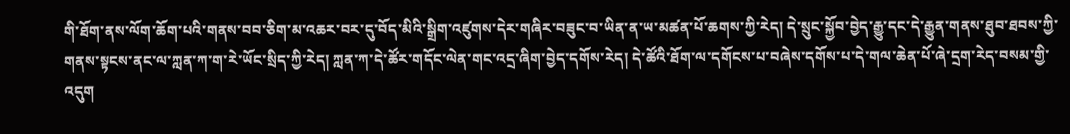གི་ཐོག་ནས་ལོག་ཆོག་པའི་གནས་བབ་ཅིག་མ་འཆར་བར་དུ་བོད་མིའི་སྒྲིག་འཛུགས་དེར་གཞིར་བཟུང་བ་ཡིན་ན་ཡ་མཚན་པོ་ཆགས་ཀྱི་རེད། དེ་སྲུང་སྐྱོབ་བྱེད་རྒྱུ་དང་དེ་རྒྱུན་གནས་ཐུབ་ཐབས་ཀྱི་གནས་སྟངས་ནང་ལ་ཀླན་ཀ་ག་རེ་ཡོང་སྲིད་ཀྱི་རེད། ཀླན་ཀ་དེ་ཚོར་གདོང་ལེན་གང་འདྲ་ཞིག་བྱེད་དགོས་རེད། དེ་ཚོའི་ཐོག་ལ་དགོངས་པ་བཞེས་དགོས་པ་དེ་གལ་ཆེན་པོ་ཞེ་དྲག་རེད་བསམ་གྱི་འདུག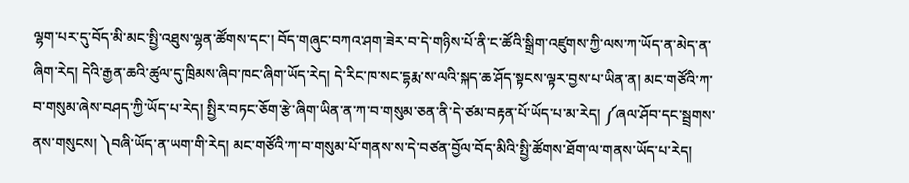ལྷག་པར་དུ་བོད་མི་མང་སྤྱི་འཐུས་ལྷན་ཚོགས་དང་། བོད་གཞུང་བཀའ་ཤག་ཟེར་བ་དེ་གཉིས་པོ་ནི་ང་ཚོའི་སྒྲིག་འཛུགས་ཀྱི་ལས་ཀ་ཡོད་ན་མེད་ན་ཞིག་རེད། དེའི་རྒྱན་ཆའི་ཚུལ་དུ་ཁྲིམས་ཞིབ་ཁང་ཞིག་ཡོད་རེད། དེ་རིང་ཁ་སང་དྷརྨ་ས་ལའི་སྐད་ཆ་ཤོད་སྟངས་ལྟར་བྱས་པ་ཡིན་ན། མང་གཙོའི་ཀ་བ་གསུམ་ཞེས་བཤད་ཀྱི་ཡོད་པ་རེད། སྤྱིར་བཏང་ཅོག་རྩེ་ཞིག་ཡིན་ན་ཀ་བ་གསུམ་ཅན་ནི་དེ་ཙམ་བརྟན་པོ་ཡོད་པ་མ་རེད། ༼ཞལ་ཤོབ་དང་སྦྲགས་ནས་གསུངས། ༽བཞི་ཡོད་ན་ཡག་གི་རེད། མང་གཙོའི་ཀ་བ་གསུམ་པོ་གནས་ས་དེ་བཙན་བྱོལ་བོད་མིའི་སྤྱི་ཚོགས་ཐོག་ལ་གནས་ཡོད་པ་རེད།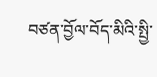བཙན་བྱོལ་བོད་མིའི་སྤྱི་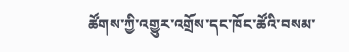ཚོགས་ཀྱི་འགྱུར་འགྲོས་དང་ཁོང་ཚོའི་བསམ་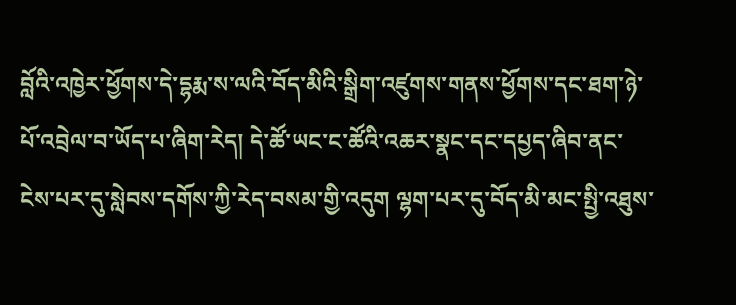བློའི་འཁྱེར་ཕྱོགས་དེ་དྷརྨ་ས་ལའི་བོད་མིའི་སྒྲིག་འཛུགས་གནས་ཕྱོགས་དང་ཐག་ཉེ་པོ་འབྲེལ་བ་ཡོད་པ་ཞིག་རེད། དེ་ཚོ་ཡང་ང་ཚོའི་འཆར་སྣང་དང་དཔྱད་ཞིབ་ནང་ངེས་པར་དུ་སླེབས་དགོས་ཀྱི་རེད་བསམ་གྱི་འདུག ལྷག་པར་དུ་བོད་མི་མང་སྤྱི་འཐུས་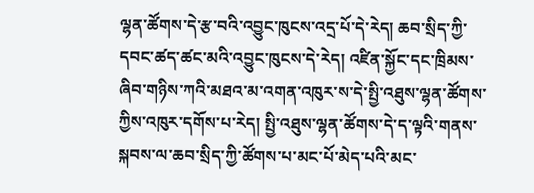ལྷན་ཚོགས་དེ་རྩ་བའི་འབྱུང་ཁུངས་འདྲ་པོ་དེ་རེད། ཆབ་སྲིད་ཀྱི་དབང་ཚད་ཚང་མའི་འབྱུང་ཁུངས་དེ་རེད། འཛིན་སྐྱོང་དང་ཁྲིམས་ཞིབ་གཉིས་ཀའི་མཐའ་མ་འགན་འཁུར་ས་དེ་སྤྱི་འཐུས་ལྷན་ཚོགས་ཀྱིས་འཁུར་དགོས་པ་རེད། སྤྱི་འཐུས་ལྷན་ཚོགས་དེ་ད་ལྟའི་གནས་སྐབས་ལ་ཆབ་སྲིད་ཀྱི་ཚོགས་པ་མང་པོ་མེད་པའི་མང་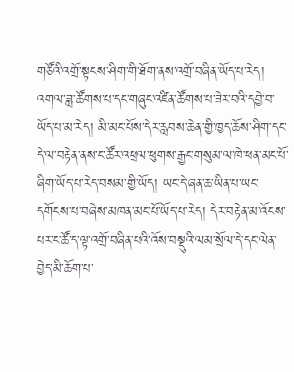གཙོའི་འགྲོ་སྟངས་ཤིག་གི་ཐོག་ནས་འགྲོ་བཞིན་ཡོད་པ་རེད། འགལ་ཟླ་ཚོགས་པ་དང་གཞུང་འཛིན་ཚོགས་པ་ཟེར་བའི་དབྱེ་བ་ཡོད་པ་མ་རེད། མི་མང་པོས་དེར་རླབས་ཆེན་གྱི་ཁྱད་ཆོས་ཤིག་དང་དེ་ལ་བརྟེན་ནས་ང་ཚོར་འཕྲལ་ཕུགས་རྒྱང་གསུམ་ལ་ཁེ་ཕན་མང་པོ་ཞིག་ཡོད་པ་རེད་བསམ་གྱི་ཡོད། ཡང་དེ་ཞན་ཆ་ཡིན་པ་ཡང་དགོངས་པ་བཞེས་མཁན་མང་པོ་ཡོད་པ་རེད། དེར་བརྟེན་མ་འོངས་པར་ང་ཚོ་ད་ལྟ་འགྲོ་བཞིན་པའི་འོས་བསྡུའི་ལམ་སྲོལ་དེ་དང་ལེན་བྱེད་མི་ཆོག་པ་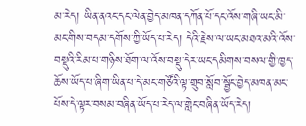མ་རེད། ཡིན་ནའང་དང་ལེན་བྱེད་མཁན་དཀོན་པོ་དང་འོས་གཞི་ཡང་མི་མང་གིས་བདམ་དགོས་ཀྱི་ཡོད་པ་རེད། དེའི་རྗེས་ལ་ཡང་མཐའ་མའི་འོས་བསྡུའི་རིམ་པ་གཉིས་ཐོག་ལ་འོས་བསྡུ་དེར་ཡང་དམིགས་བསལ་གྱི་ཁྱད་ཆོས་ཡོད་པ་ཞིག་ཡིན་པ་དེ་མང་གཙོའི་ལྟ་གྲུབ་སློབ་སྦྱོང་བྱེད་མཁན་མང་པོས་དེ་ལྟར་བསམ་བཞིན་ཡོད་པ་རེད་ལ་གླེང་བཞིན་ཡོད་རེད།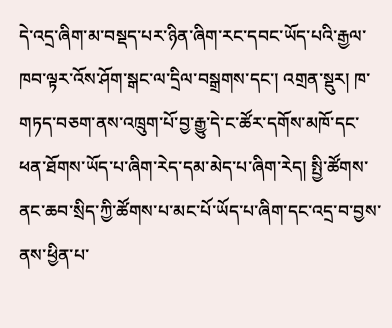དེ་འདྲ་ཞིག་མ་བསྡད་པར་ཉིན་ཞིག་རང་དབང་ཡོད་པའི་རྒྱལ་ཁབ་ལྟར་འོས་ཤོག་སྒང་ལ་དྲིལ་བསྒྲགས་དང་། འགྲན་སྡུར། ཁ་གཏད་བཅག་ནས་འཁྲུག་པོ་བྱ་རྒྱུ་དེ་ང་ཚོར་དགོས་མཁོ་དང་ཕན་ཐོགས་ཡོད་པ་ཞིག་རེད་དམ་མེད་པ་ཞིག་རེད། སྤྱི་ཚོགས་ནང་ཆབ་སྲིད་ཀྱི་ཚོགས་པ་མང་པོ་ཡོད་པ་ཞིག་དང་འདྲ་བ་བྱས་ནས་ཕྱིན་པ་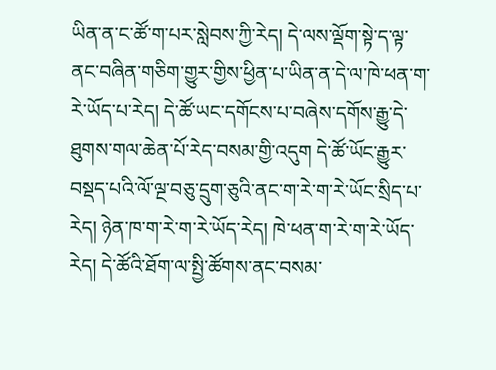ཡིན་ན་ང་ཚོ་ག་པར་སླེབས་ཀྱི་རེད། དེ་ལས་ལྡོག་སྟེ་ད་ལྟ་ནང་བཞིན་གཅིག་གྱུར་གྱིས་ཕྱིན་པ་ཡིན་ན་དེ་ལ་ཁེ་ཕན་ག་རེ་ཡོད་པ་རེད། དེ་ཚོ་ཡང་དགོངས་པ་བཞེས་དགོས་རྒྱུ་དེ་ཐུགས་གལ་ཆེན་པོ་རེད་བསམ་གྱི་འདུག དེ་ཚོ་ཡོང་རྒྱུར་བསྡད་པའི་ལོ་ལྔ་བཅུ་དྲུག་ཅུའི་ནང་ག་རེ་ག་རེ་ཡོང་སྲིད་པ་རེད། ཉེན་ཁ་ག་རེ་ག་རེ་ཡོད་རེད། ཁེ་ཕན་ག་རེ་ག་རེ་ཡོད་རེད། དེ་ཚོའི་ཐོག་ལ་སྤྱི་ཚོགས་ནང་བསམ་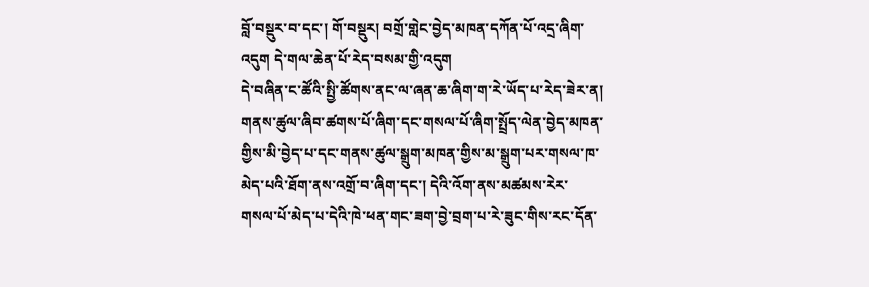བློ་བསྡུར་བ་དང་། གོ་བསྡུར། བགྲོ་གླེང་བྱེད་མཁན་དཀོན་པོ་འདྲ་ཞིག་འདུག དེ་གལ་ཆེན་པོ་རེད་བསམ་གྱི་འདུག
དེ་བཞིན་ང་ཚོའི་སྤྱི་ཚོགས་ནང་ལ་ཞན་ཆ་ཞིག་ག་རེ་ཡོད་པ་རེད་ཟེར་ན། གནས་ཚུལ་ཞིབ་ཚགས་པོ་ཞིག་དང་གསལ་པོ་ཞིག་སྤྲོད་ལེན་བྱེད་མཁན་གྱིས་མི་བྱེད་པ་དང་གནས་ཚུལ་སྒྲུག་མཁན་གྱིས་མ་སྒྲུག་པར་གསལ་ཁ་མེད་པའི་ཐོག་ནས་འགྲོ་བ་ཞིག་དང་། དེའི་འོག་ནས་མཚམས་རེར་གསལ་པོ་མེད་པ་དེའི་ཁེ་ཕན་གང་ཟག་བྱེ་བྲག་པ་རེ་ཟུང་གིས་རང་དོན་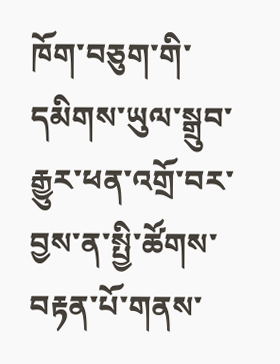ཁོག་བཅུག་གི་དམིགས་ཡུལ་སྒྲུབ་རྒྱུར་ཕན་འགྲོ་བར་བྱས་ན་སྤྱི་ཚོགས་བརྟན་པོ་གནས་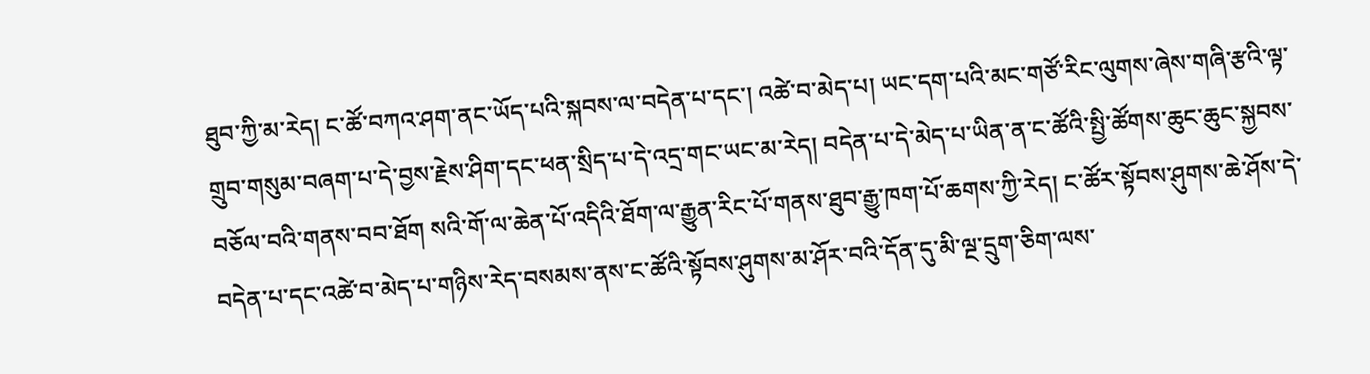ཐུབ་ཀྱི་མ་རེད། ང་ཚོ་བཀའ་ཤག་ནང་ཡོད་པའི་སྐབས་ལ་བདེན་པ་དང་། འཚེ་བ་མེད་པ། ཡང་དག་པའི་མང་གཙོ་རིང་ལུགས་ཞེས་གཞི་རྩའི་ལྟ་གྲུབ་གསུམ་བཞག་པ་དེ་བྱས་རྗེས་ཤིག་དང་ཕན་སྲིད་པ་དེ་འདྲ་གང་ཡང་མ་རེད། བདེན་པ་དེ་མེད་པ་ཡིན་ན་ང་ཚོའི་སྤྱི་ཚོགས་ཆུང་ཆུང་སྐྱབས་བཅོལ་བའི་གནས་བབ་ཐོག སའི་གོ་ལ་ཆེན་པོ་འདིའི་ཐོག་ལ་རྒྱུན་རིང་པོ་གནས་ཐུབ་རྒྱུ་ཁག་པོ་ཆགས་ཀྱི་རེད། ང་ཚོར་སྟོབས་ཤུགས་ཆེ་ཤོས་དེ་བདེན་པ་དང་འཚེ་བ་མེད་པ་གཉིས་རེད་བསམས་ནས་ང་ཚོའི་སྟོབས་ཤུགས་མ་ཤོར་བའི་དོན་དུ་མི་ལྔ་དྲུག་ཅིག་ལས་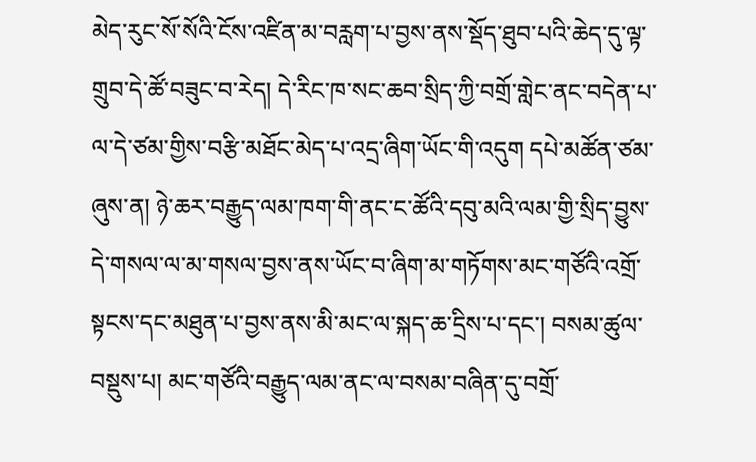མེད་རུང་སོ་སོའི་ངོས་འཛིན་མ་བརླག་པ་བྱས་ནས་སྡོད་ཐུབ་པའི་ཆེད་དུ་ལྟ་གྲུབ་དེ་ཚོ་བཟུང་བ་རེད། དེ་རིང་ཁ་སང་ཆབ་སྲིད་ཀྱི་བགྲོ་གླེང་ནང་བདེན་པ་ལ་དེ་ཙམ་གྱིས་བརྩི་མཐོང་མེད་པ་འདྲ་ཞིག་ཡོང་གི་འདུག དཔེ་མཚོན་ཙམ་ཞུས་ན། ཉེ་ཆར་བརྒྱུད་ལམ་ཁག་གི་ནང་ང་ཚོའི་དབུ་མའི་ལམ་གྱི་སྲིད་བྱུས་དེ་གསལ་ལ་མ་གསལ་བྱས་ནས་ཡོང་བ་ཞིག་མ་གཏོགས་མང་གཙོའི་འགྲོ་སྟངས་དང་མཐུན་པ་བྱས་ནས་མི་མང་ལ་སྐད་ཆ་དྲིས་པ་དང་། བསམ་ཚུལ་བསྡུས་པ། མང་གཙོའི་བརྒྱུད་ལམ་ནང་ལ་བསམ་བཞིན་དུ་བགྲོ་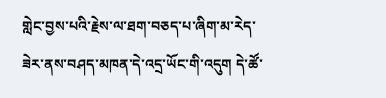གླེང་བྱས་པའི་རྗེས་ལ་ཐག་བཅད་པ་ཞིག་མ་རེད་ཟེར་ནས་བཤད་མཁན་དེ་འདྲ་ཡོང་གི་འདུག དེ་ཚོ་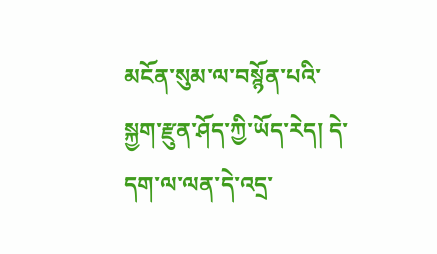མངོན་སུམ་ལ་བསྙོན་པའི་སྐྱག་རྫུན་ཤོད་ཀྱི་ཡོད་རེད། དེ་དག་ལ་ལན་དེ་འདྲ་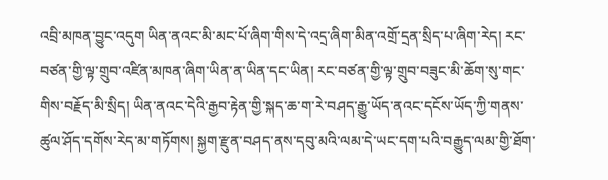འབྲི་མཁན་བྱུང་འདུག ཡིན་ནའང་མི་མང་པོ་ཞིག་གིས་དེ་འདྲ་ཞིག་མིན་འགྲོ་དྲན་སྲིད་པ་ཞིག་རེད། རང་བཙན་གྱི་ལྟ་གྲུབ་འཛིན་མཁན་ཞིག་ཡིན་ན་ཡིན་དང་ཡིན། རང་བཙན་གྱི་ལྟ་གྲུབ་བཟུང་མི་ཆོག་སུ་གང་གིས་བརྗོད་མི་སྲིད། ཡིན་ནའང་དེའི་རྒྱབ་རྟེན་གྱི་སྐད་ཆ་ག་རེ་བཤད་རྒྱུ་ཡོད་ནའང་དངོས་ཡོད་ཀྱི་གནས་ཚུལ་ཤོད་དགོས་རེད་མ་གཏོགས། སྐྱག་རྫུན་བཤད་ནས་དབུ་མའི་ལམ་དེ་ཡང་དག་པའི་བརྒྱུད་ལམ་གྱི་ཐོག་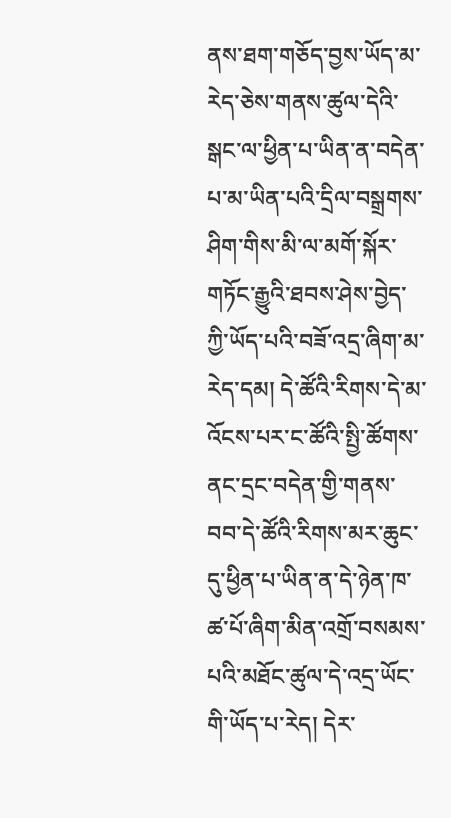ནས་ཐག་གཅོད་བྱས་ཡོད་མ་རེད་ཅེས་གནས་ཚུལ་དེའི་སྒང་ལ་ཕྱིན་པ་ཡིན་ན་བདེན་པ་མ་ཡིན་པའི་དྲིལ་བསྒྲགས་ཤིག་གིས་མི་ལ་མགོ་སྐོར་གཏོང་རྒྱུའི་ཐབས་ཤེས་བྱེད་ཀྱི་ཡོད་པའི་བཟོ་འདྲ་ཞིག་མ་རེད་དམ། དེ་ཚོའི་རིགས་དེ་མ་འོངས་པར་ང་ཚོའི་སྤྱི་ཚོགས་ནང་དྲང་བདེན་གྱི་གནས་བབ་དེ་ཚོའི་རིགས་མར་ཆུང་དུ་ཕྱིན་པ་ཡིན་ན་དེ་ཉེན་ཁ་ཚ་པོ་ཞིག་མིན་འགྲོ་བསམས་པའི་མཐོང་ཚུལ་དེ་འདྲ་ཡོང་གི་ཡོད་པ་རེད། དེར་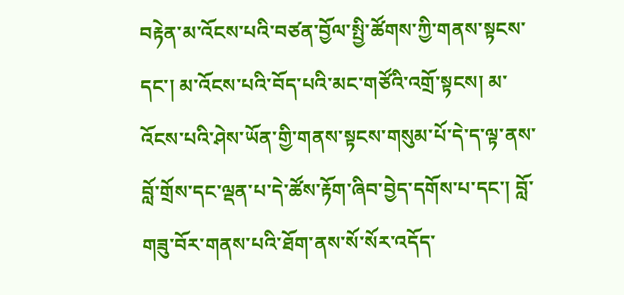བརྟེན་མ་འོངས་པའི་བཙན་བྱོལ་སྤྱི་ཚོགས་ཀྱི་གནས་སྟངས་དང་། མ་འོངས་པའི་བོད་པའི་མང་གཙོའི་འགྲོ་སྟངས། མ་འོངས་པའི་ཤེས་ཡོན་གྱི་གནས་སྟངས་གསུམ་པོ་དེ་ད་ལྟ་ནས་བློ་གྲོས་དང་ལྡན་པ་དེ་ཚོས་རྟོག་ཞིབ་བྱེད་དགོས་པ་དང་། བློ་གཟུ་བོར་གནས་པའི་ཐོག་ནས་སོ་སོར་འདོད་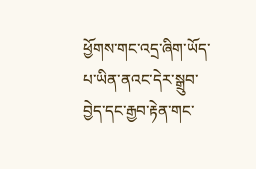ཕྱོགས་གང་འདྲ་ཞིག་ཡོད་པ་ཡིན་ནའང་དེར་སྒྲུབ་བྱེད་དང་རྒྱབ་རྟེན་གང་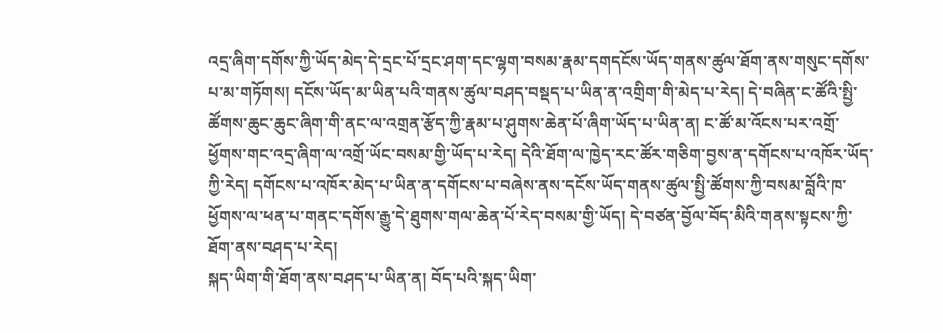འདྲ་ཞིག་དགོས་ཀྱི་ཡོད་མེད་དེ་དྲང་པོ་དྲང་ཤག་དང་ལྷག་བསམ་རྣམ་དགདངོས་ཡོད་གནས་ཚུལ་ཐོག་ནས་གསུང་དགོས་པ་མ་གཏོགས། དངོས་ཡོད་མ་ཡིན་པའི་གནས་ཚུལ་བཤད་བསྡད་པ་ཡིན་ན་འགྲིག་གི་མེད་པ་རེད། དེ་བཞིན་ང་ཚོའི་སྤྱི་ཚོགས་ཆུང་ཆུང་ཞིག་གི་ནང་ལ་འགྲན་རྩོད་ཀྱི་རྣམ་པ་ཤུགས་ཆེན་པོ་ཞིག་ཡོད་པ་ཡིན་ན། ང་ཚོ་མ་འོངས་པར་འགྲོ་ཕྱོགས་གང་འདྲ་ཞིག་ལ་འགྲོ་ཡོང་བསམ་གྱི་ཡོད་པ་རེད། དེའི་ཐོག་ལ་ཁྱེད་རང་ཚོར་གཅིག་བྱས་ན་དགོངས་པ་འཁོར་ཡོད་ཀྱི་རེད། དགོངས་པ་འཁོར་མེད་པ་ཡིན་ན་དགོངས་པ་བཞེས་ནས་དངོས་ཡོད་གནས་ཚུལ་སྤྱི་ཚོགས་ཀྱི་བསམ་བློའི་ཁ་ཕྱོགས་ལ་ཕན་པ་གནང་དགོས་རྒྱུ་དེ་ཐུགས་གལ་ཆེན་པོ་རེད་བསམ་གྱི་ཡོད། དེ་བཙན་བྱོལ་བོད་མིའི་གནས་སྟངས་ཀྱི་ཐོག་ནས་བཤད་པ་རེད།
སྐད་ཡིག་གི་ཐོག་ནས་བཤད་པ་ཡིན་ན། བོད་པའི་སྐད་ཡིག་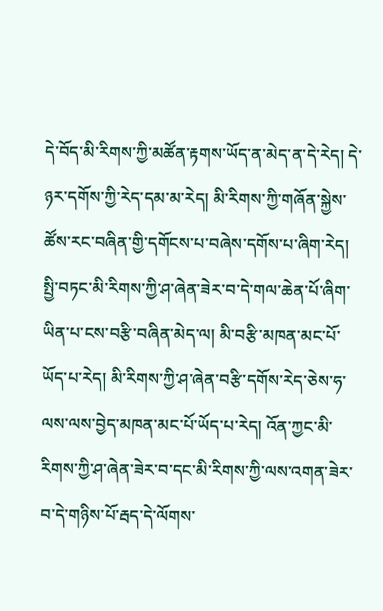དེ་བོད་མི་རིགས་ཀྱི་མཚོན་རྟགས་ཡོད་ན་མེད་ན་དེ་རེད། དེ་ཉར་དགོས་ཀྱི་རེད་དམ་མ་རེད། མི་རིགས་ཀྱི་གཞོན་སྐྱེས་ཚོས་རང་བཞིན་གྱི་དགོངས་པ་བཞེས་དགོས་པ་ཞིག་རེད། སྤྱི་བཏང་མི་རིགས་ཀྱི་ཤ་ཞེན་ཟེར་བ་དེ་གལ་ཆེན་པོ་ཞིག་ཡིན་པ་ངས་བརྩི་བཞིན་མེད་ལ། མི་བརྩི་མཁན་མང་པོ་ཡོད་པ་རེད། མི་རིགས་ཀྱི་ཤ་ཞེན་བརྩི་དགོས་རེད་ཅེས་ཧ་ལས་ལས་བྱེད་མཁན་མང་པོ་ཡོད་པ་རེད། འོན་ཀྱང་མི་རིགས་ཀྱི་ཤ་ཞེན་ཟེར་བ་དང་མི་རིགས་ཀྱི་ལས་འགན་ཟེར་བ་དེ་གཉིས་པོ་རྦད་དེ་ལོགས་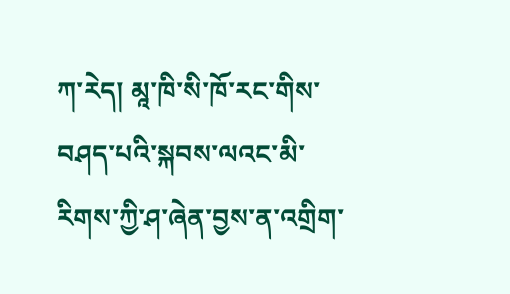ཀ་རེད། མཱ་ཁི་སི་ཁོ་རང་གིས་བཤད་པའི་སྐབས་ལའང་མི་རིགས་ཀྱི་ཤ་ཞེན་བྱས་ན་འགྲིག་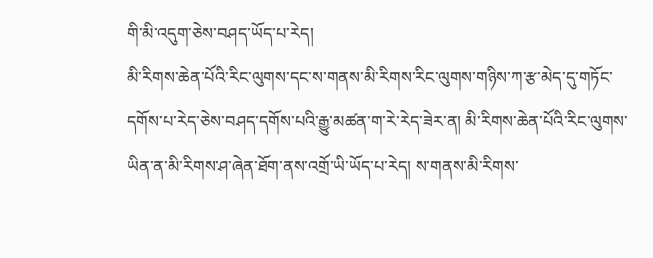གི་མི་འདུག་ཅེས་བཤད་ཡོད་པ་རེད།
མི་རིགས་ཆེན་པོའི་རིང་ལུགས་དང་ས་གནས་མི་རིགས་རིང་ལུགས་གཉིས་ཀ་རྩ་མེད་དུ་གཏོང་དགོས་པ་རེད་ཅེས་བཤད་དགོས་པའི་རྒྱུ་མཚན་ག་རེ་རེད་ཟེར་ན། མི་རིགས་ཆེན་པོའི་རིང་ལུགས་ཡིན་ན་མི་རིགས་ཤ་ཞེན་ཐོག་ནས་འགྲོ་ཡི་ཡོད་པ་རེད། ས་གནས་མི་རིགས་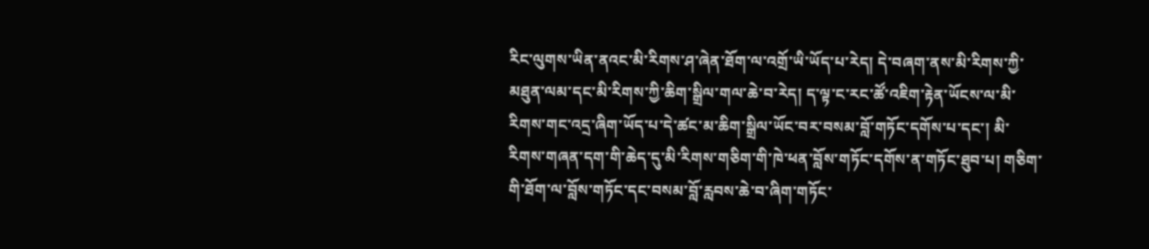རིང་ལུགས་ཡིན་ནའང་མི་རིགས་ཤ་ཞེན་ཐོག་ལ་འགྲོ་ཡི་ཡོད་པ་རེད། དེ་བཞག་ནས་མི་རིགས་ཀྱི་མཐུན་ལམ་དང་མི་རིགས་ཀྱི་ཆིག་སྒྲིལ་གལ་ཆེ་བ་རེད། ད་ལྟ་ང་རང་ཚོ་འཇིག་རྟེན་ཡོངས་ལ་མི་རིགས་གང་འདྲ་ཞིག་ཡོད་པ་དེ་ཚང་མ་ཆིག་སྒྲིལ་ཡོང་བར་བསམ་བློ་གཏོང་དགོས་པ་དང་། མི་རིགས་གཞན་དག་གི་ཆེད་དུ་མི་རིགས་གཅིག་གི་ཁེ་ཕན་བློས་གཏོང་དགོས་ན་གཏོང་ཐུབ་པ། གཅིག་གི་ཐོག་ལ་བློས་གཏོང་དང་བསམ་བློ་རླབས་ཆེ་བ་ཞིག་གཏོང་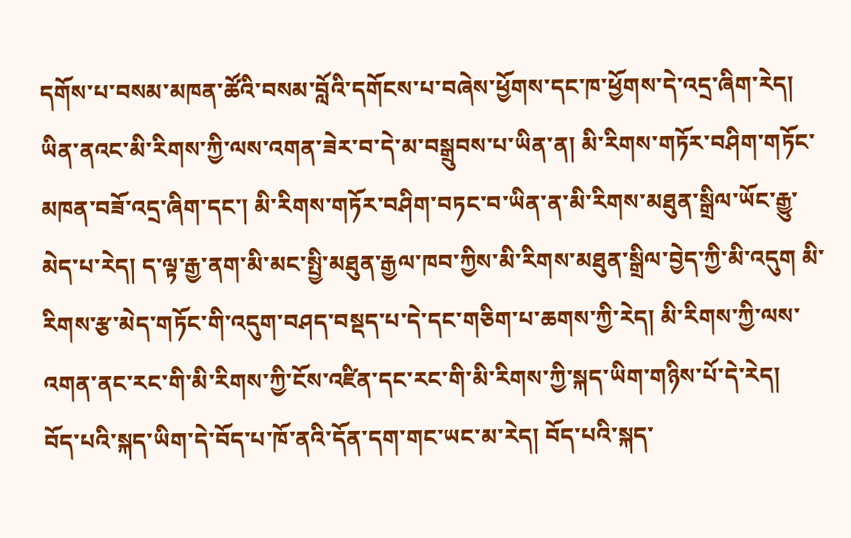དགོས་པ་བསམ་མཁན་ཚོའི་བསམ་བློའི་དགོངས་པ་བཞེས་ཕྱོགས་དང་ཁ་ཕྱོགས་དེ་འདྲ་ཞིག་རེད། ཡིན་ནའང་མི་རིགས་ཀྱི་ལས་འགན་ཟེར་བ་དེ་མ་བསྒྲུབས་པ་ཡིན་ན། མི་རིགས་གཏོར་བཤིག་གཏོང་མཁན་བཟོ་འདྲ་ཞིག་དང་། མི་རིགས་གཏོར་བཤིག་བཏང་བ་ཡིན་ན་མི་རིགས་མཐུན་སྒྲིལ་ཡོང་རྒྱུ་མེད་པ་རེད། ད་ལྟ་རྒྱ་ནག་མི་མང་སྤྱི་མཐུན་རྒྱལ་ཁབ་ཀྱིས་མི་རིགས་མཐུན་སྒྲིལ་བྱེད་ཀྱི་མི་འདུག མི་རིགས་རྩ་མེད་གཏོང་གི་འདུག་བཤད་བསྡད་པ་དེ་དང་གཅིག་པ་ཆགས་ཀྱི་རེད། མི་རིགས་ཀྱི་ལས་འགན་ནང་རང་གི་མི་རིགས་ཀྱི་ངོས་འཛིན་དང་རང་གི་མི་རིགས་ཀྱི་སྐད་ཡིག་གཉིས་པོ་དེ་རེད།
བོད་པའི་སྐད་ཡིག་དེ་བོད་པ་ཁོ་ནའི་དོན་དག་གང་ཡང་མ་རེད། བོད་པའི་སྐད་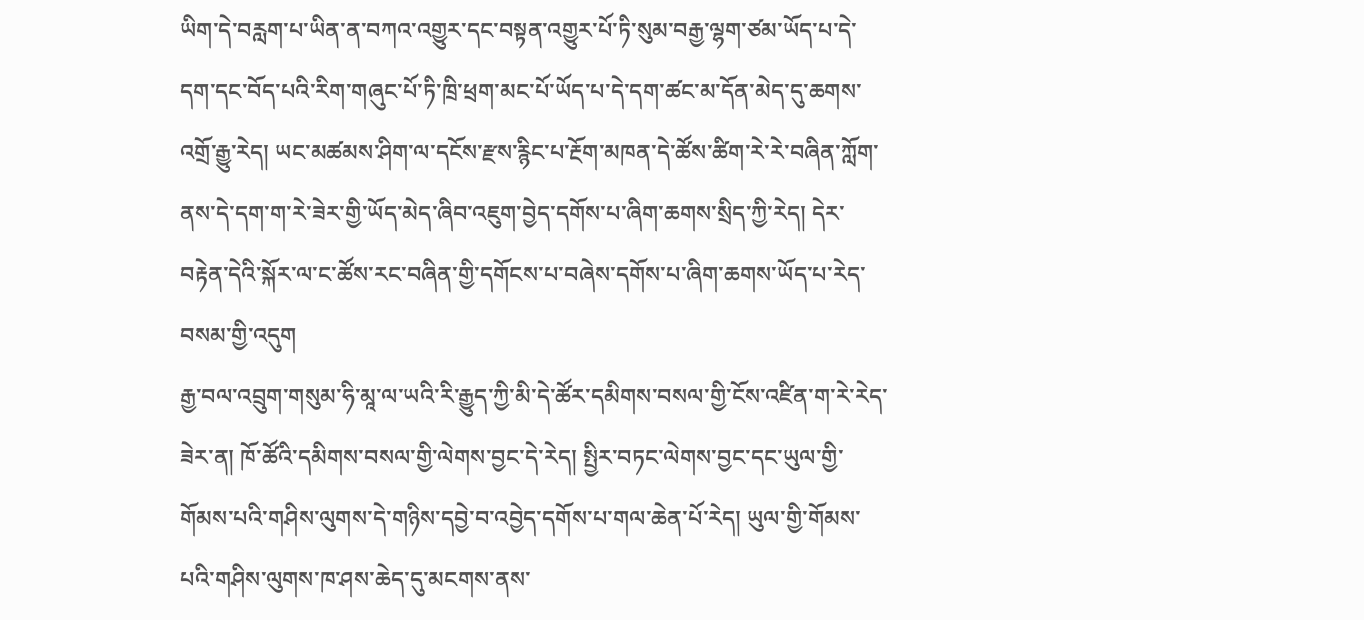ཡིག་དེ་བརླག་པ་ཡིན་ན་བཀའ་འགྱུར་དང་བསྟན་འགྱུར་པོ་ཏི་སུམ་བརྒྱ་ལྷག་ཙམ་ཡོད་པ་དེ་དག་དང་བོད་པའི་རིག་གཞུང་པོ་ཏི་ཁྲི་ཕྲག་མང་པོ་ཡོད་པ་དེ་དག་ཚང་མ་དོན་མེད་དུ་ཆགས་འགྲོ་རྒྱུ་རེད། ཡང་མཚམས་ཤིག་ལ་དངོས་རྫས་རྙིང་པ་རྔོག་མཁན་དེ་ཚོས་ཚིག་རེ་རེ་བཞིན་ཀློག་ནས་དེ་དག་ག་རེ་ཟེར་གྱི་ཡོད་མེད་ཞིབ་འཇུག་བྱེད་དགོས་པ་ཞིག་ཆགས་སྲིད་ཀྱི་རེད། དེར་བརྟེན་དེའི་སྐོར་ལ་ང་ཚོས་རང་བཞིན་གྱི་དགོངས་པ་བཞེས་དགོས་པ་ཞིག་ཆགས་ཡོད་པ་རེད་བསམ་གྱི་འདུག
རྒྱ་བལ་འབྲུག་གསུམ་ཧི་མཱ་ལ་ཡའི་རི་རྒྱུད་ཀྱི་མི་དེ་ཚོར་དམིགས་བསལ་གྱི་ངོས་འཛིན་ག་རེ་རེད་ཟེར་ན། ཁོ་ཚོའི་དམིགས་བསལ་གྱི་ལེགས་བྱང་དེ་རེད། སྤྱིར་བཏང་ལེགས་བྱང་དང་ཡུལ་གྱི་གོམས་པའི་གཤིས་ལུགས་དེ་གཉིས་དབྱེ་བ་འབྱེད་དགོས་པ་གལ་ཆེན་པོ་རེད། ཡུལ་གྱི་གོམས་པའི་གཤིས་ལུགས་ཁ་ཤས་ཆེད་དུ་མངགས་ནས་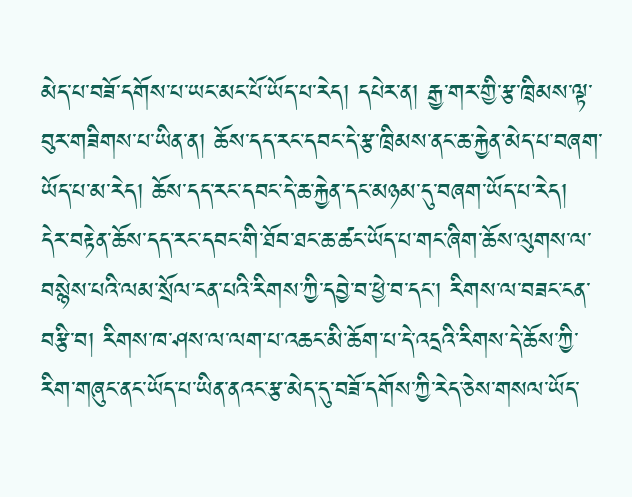མེད་པ་བཟོ་དགོས་པ་ཡང་མང་པོ་ཡོད་པ་རེད། དཔེར་ན། རྒྱ་གར་གྱི་རྩ་ཁྲིམས་ལྟ་བུར་གཟིགས་པ་ཡིན་ན། ཆོས་དད་རང་དབང་དེ་རྩ་ཁྲིམས་ནང་ཆ་རྐྱེན་མེད་པ་བཞག་ཡོད་པ་མ་རེད། ཆོས་དད་རང་དབང་དེ་ཆ་རྐྱེན་དང་མཉམ་དུ་བཞག་ཡོད་པ་རེད། དེར་བརྟེན་ཆོས་དད་རང་དབང་གི་ཐོབ་ཐང་ཆ་ཚང་ཡོད་པ་གང་ཞིག་ཆོས་ལུགས་ལ་བསྙེས་པའི་ལམ་སྲོལ་ངན་པའི་རིགས་ཀྱི་དབྱེ་བ་ཕྱེ་བ་དང་། རིགས་ལ་བཟང་ངན་བརྩི་བ། རིགས་ཁ་ཤས་ལ་ལག་པ་འཆང་མི་ཆོག་པ་དེ་འདྲའི་རིགས་དེ་ཆོས་ཀྱི་རིག་གཞུང་ནང་ཡོད་པ་ཡིན་ནའང་རྩ་མེད་དུ་བཟོ་དགོས་ཀྱི་རེད་ཅེས་གསལ་ཡོད་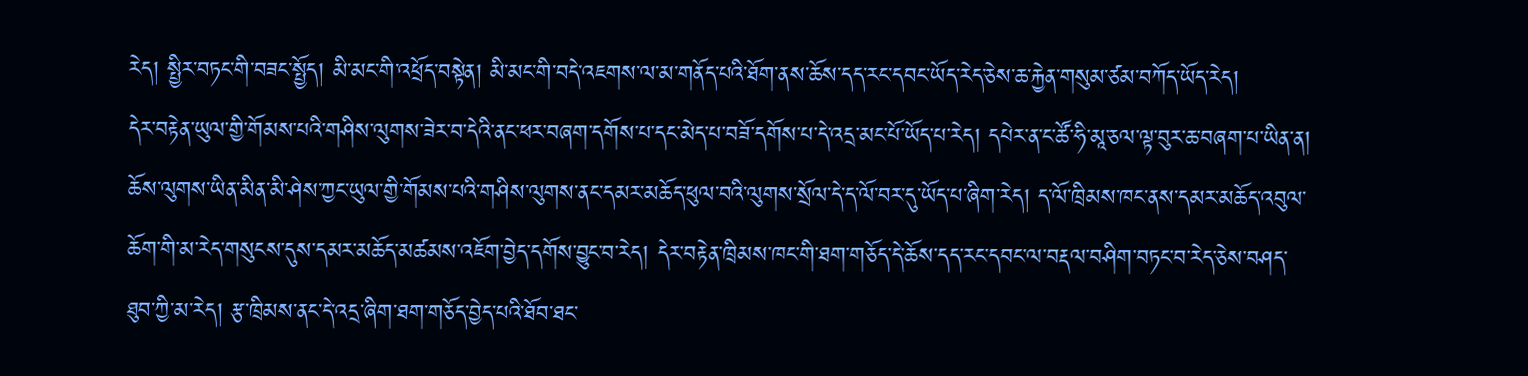རེད། སྤྱིར་བཏང་གི་བཟང་སྤྱོད། མི་མང་གི་འཕྲོད་བསྟེན། མི་མང་གི་བདེ་འཇགས་ལ་མ་གནོད་པའི་ཐོག་ནས་ཆོས་དད་རང་དབང་ཡོད་རེད་ཅེས་ཆ་རྐྱེན་གསུམ་ཙམ་བཀོད་ཡོད་རེད།
དེར་བརྟེན་ཡུལ་གྱི་གོམས་པའི་གཤིས་ལུགས་ཟེར་བ་དེའི་ནང་ཕར་བཞག་དགོས་པ་དང་མེད་པ་བཟོ་དགོས་པ་དེ་འདྲ་མང་པོ་ཡོད་པ་རེད། དཔེར་ན་ང་ཚོ་ཧི་མཱ་ཅལ་ལྟ་བུར་ཆ་བཞག་པ་ཡིན་ན། ཆོས་ལུགས་ཡིན་མིན་མི་ཤེས་ཀྱང་ཡུལ་གྱི་གོམས་པའི་གཤིས་ལུགས་ནང་དམར་མཆོད་ཕུལ་བའི་ལུགས་སྲོལ་དེ་ད་ལོ་བར་དུ་ཡོད་པ་ཞིག་རེད། ད་ལོ་ཁྲིམས་ཁང་ནས་དམར་མཆོད་འབུལ་ཆོག་གི་མ་རེད་གསུངས་དུས་དམར་མཆོད་མཚམས་འཇོག་བྱེད་དགོས་བྱུང་བ་རེད། དེར་བརྟེན་ཁྲིམས་ཁང་གི་ཐག་གཅོད་དེ་ཆོས་དད་རང་དབང་ལ་བརྡལ་བཤིག་བཏང་བ་རེད་ཅེས་བཤད་ཐུབ་ཀྱི་མ་རེད། རྩ་ཁྲིམས་ནང་དེ་འདྲ་ཞིག་ཐག་གཅོད་བྱེད་པའི་ཐོབ་ཐང་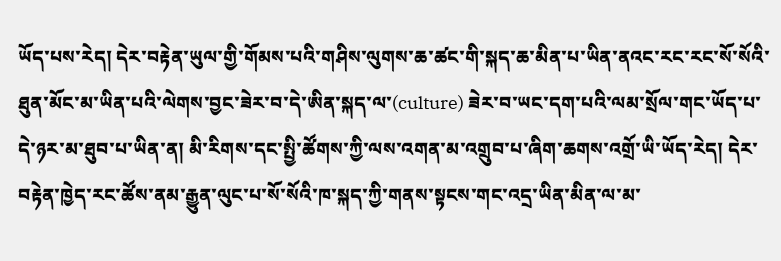ཡོད་པས་རེད། དེར་བརྟེན་ཡུལ་གྱི་གོམས་པའི་གཤིས་ལུགས་ཆ་ཚང་གི་སྐད་ཆ་མིན་པ་ཡིན་ནའང་རང་རང་སོ་སོའི་ཐུན་མོང་མ་ཡིན་པའི་ལེགས་བྱང་ཟེར་བ་དེ་ཨིན་སྐད་ལ་(culture) ཟེར་བ་ཡང་དག་པའི་ལམ་སྲོལ་གང་ཡོད་པ་དེ་ཉར་མ་ཐུབ་པ་ཡིན་ན། མི་རིགས་དང་སྤྱི་ཚོགས་ཀྱི་ལས་འགན་མ་འགྲུབ་པ་ཞིག་ཆགས་འགྲོ་ཡི་ཡོད་རེད། དེར་བརྟེན་ཁྱེད་རང་ཚོས་ནམ་རྒྱུན་ལུང་པ་སོ་སོའི་ཁ་སྐད་ཀྱི་གནས་སྟངས་གང་འདྲ་ཡིན་མིན་ལ་མ་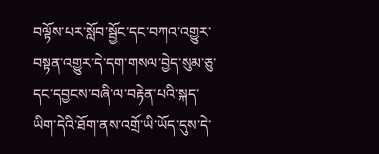བལྟོས་པར་སློབ་སྦྱོང་དང་བཀའ་འགྱུར་བསྟན་འགྱུར་དེ་དག་གསལ་བྱེད་སུམ་ཅུ་དང་དབྱངས་བཞི་ལ་བརྟེན་པའི་སྐད་ཡིག་དེའི་ཐོག་ནས་འགྲོ་ཡི་ཡོད་དུས་དེ་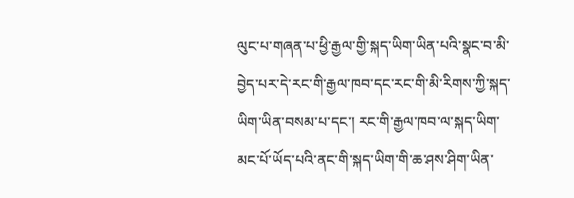ལུང་པ་གཞན་པ་ཕྱི་རྒྱལ་གྱི་སྐད་ཡིག་ཡིན་པའི་སྣང་བ་མི་བྱེད་པར་དེ་རང་གི་རྒྱལ་ཁབ་དང་རང་གི་མི་རིགས་ཀྱི་སྐད་ཡིག་ཡིན་བསམ་པ་དང་། རང་གི་རྒྱལ་ཁབ་ལ་སྐད་ཡིག་མང་པོ་ཡོད་པའི་ནང་གི་སྐད་ཡིག་གི་ཆ་ཤས་ཤིག་ཡིན་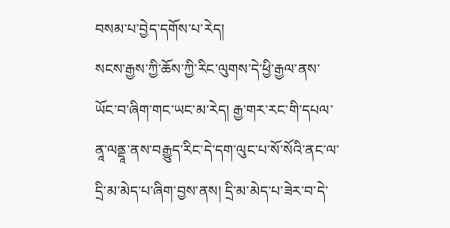བསམ་པ་བྱེད་དགོས་པ་རེད།
སངས་རྒྱས་ཀྱི་ཆོས་ཀྱི་རིང་ལུགས་དེ་ཕྱི་རྒྱལ་ནས་ཡོང་བ་ཞིག་གང་ཡང་མ་རེད། རྒྱ་གར་རང་གི་དཔལ་ནཱ་ལནྡཱ་ནས་བརྒྱུད་རིང་དེ་དག་ལུང་པ་སོ་སོའི་ནང་ལ་དྲི་མ་མེད་པ་ཞིག་བྱས་ནས། དྲི་མ་མེད་པ་ཟེར་བ་དེ་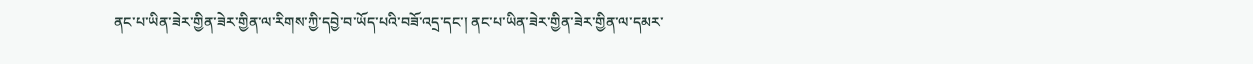ནང་པ་ཡིན་ཟེར་གྱིན་ཟེར་གྱིན་ལ་རིགས་ཀྱི་དབྱེ་བ་ཡོད་པའི་བཟོ་འདྲ་དང་། ནང་པ་ཡིན་ཟེར་གྱིན་ཟེར་གྱིན་ལ་དམར་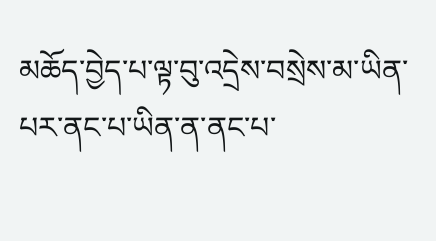མཆོད་བྱེད་པ་ལྟ་བུ་འདྲེས་བསྲེས་མ་ཡིན་པར་ནང་པ་ཡིན་ན་ནང་པ་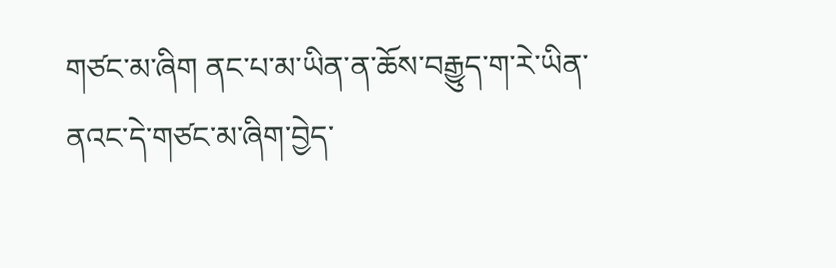གཙང་མ་ཞིག ནང་པ་མ་ཡིན་ན་ཆོས་བརྒྱུད་ག་རེ་ཡིན་ནའང་དེ་གཙང་མ་ཞིག་བྱེད་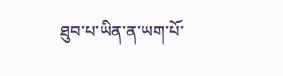ཐུབ་པ་ཡིན་ན་ཡག་པོ་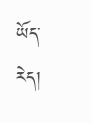ཡོད་རེད།